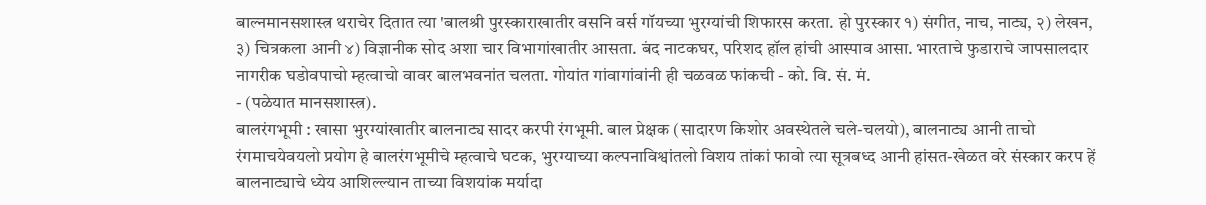बाल्नमानसशास्त्र थराचेर दितात त्या 'बालश्री पुरस्काराखातीर वसनि वर्स गॉयच्या भुरग्यांची शिफारस करता. हो पुरस्कार १) संगीत, नाच, नाट्य, २) लेखन, ३) चित्रकला आनी ४) विज्ञानीक सोद अशा चार विभागांखातीर आसता. बंद नाटकघर, परिशद हॉल हांची आस्पाव आसा. भारताचे फुडाराचे जापसालदार नागरीक घडोवपाचो म्हत्वाचो वावर बालभवनांत चलता. गोयांत गांवागांवांनी ही चळवळ फांकची - को. वि. सं. मं.
- (पळेयात मानसशास्त्र).
बालरंगभूमी : खासा भुरग्यांखातीर बालनाट्य सादर करपी रंगभूमी. बाल प्रेक्षक (सादारण किशोर अवस्थेतले चले-चलयो), बालनाट्य आनी ताचो रंगमाचयेवयलो प्रयोग हे बालरंगभूमीचे म्हत्वाचे घटक, भुरग्याच्या कल्पनाविश्वांतलो विशय तांकां फावो त्या सूत्रबध्द आनी हांसत-खेळत वरे संस्कार करप हें बालनाट्याचे ध्येय आशिल्ल्यान ताच्या विशयांक मर्यादा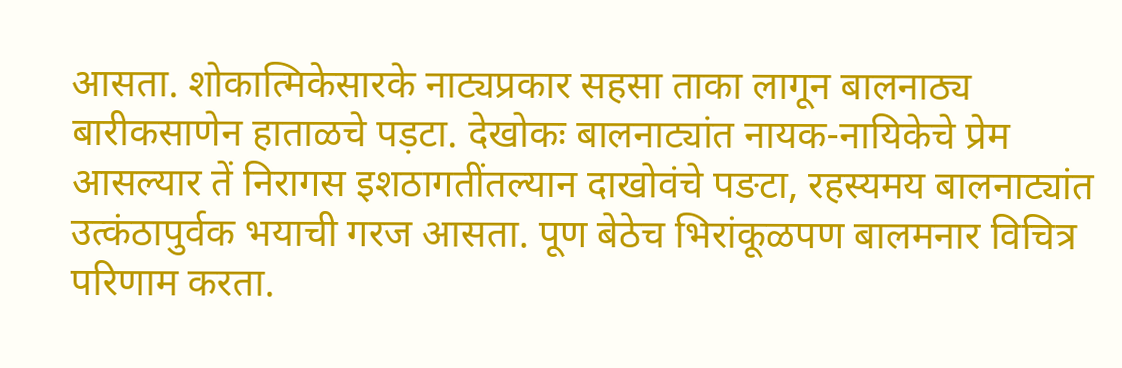आसता. शोकात्मिकेसारके नाट्यप्रकार सहसा ताका लागून बालनाठ्य बारीकसाणेन हाताळचे पड़टा. देखोकः बालनाट्यांत नायक-नायिकेचे प्रेम आसल्यार तें निरागस इशठागतींतल्यान दाखोवंचे पङटा, रहस्यमय बालनाट्यांत उत्कंठापुर्वक भयाची गरज आसता. पूण बेठेच भिरांकूळपण बालमनार विचित्र परिणाम करता.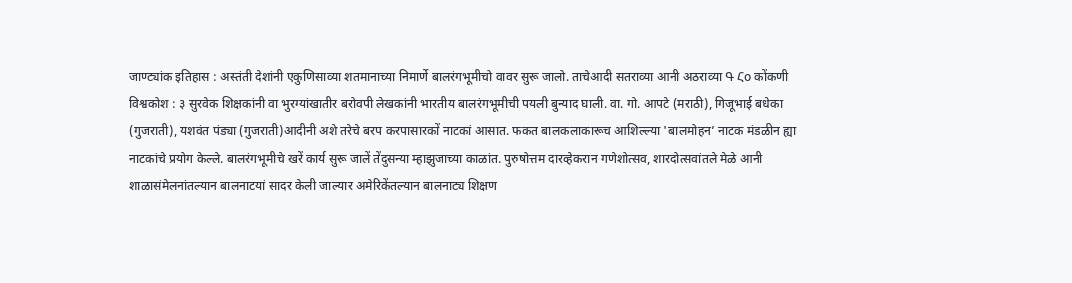जाण्ट्यांक इतिहास : अस्तंती देशांनी एकुणिसाव्या शतमानाच्या निमार्णे बालरंगभूमीचो वावर सुरू जालो. ताचेआदी सतराव्या आनी अठराव्या Գ Հo कोंकणी विश्वकोश : ३ सुरवेक शिक्षकांनी वा भुरग्यांखातीर बरोवपी लेखकांनी भारतीय बालरंगभूमीची पयली बुन्याद घाली. वा. गो. आपटे (मराठी), गिजूभाई बधेका (गुजराती), यशवंत पंड्या (गुजराती)आदीनी अशे तरेचे बरप करपासारकों नाटकां आसात. फकत बालकलाकारूच आशिल्ल्या 'बालमोहन’ नाटक मंडळीन ह्या नाटकांचे प्रयोग केल्ले. बालरंगभूमीचे खरें कार्य सुरू जालें तेंदुसन्या म्हाझुजाच्या काळांत. पुरुषोत्तम दारव्हेकरान गणेशोत्सव, शारदोत्सवांतले मेळे आनी शाळासंमेलनांतल्यान बालनाटयां सादर केली जाल्यार अमेरिकेंतल्यान बालनाट्य शिक्षण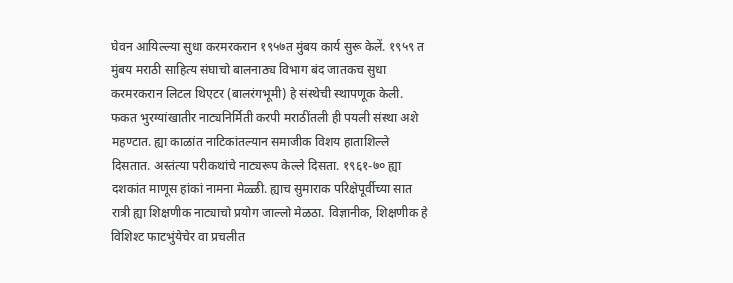घेवन आयिल्ल्या सुधा करमरकरान १९५७त मुंबय कार्य सुरू केलें. १९५९ त मुंबय मराठी साहित्य संघाचो बालनाठ्य विभाग बंद जातकच सुधा करमरकरान लिटल थिएटर (बालरंगभूमी) हे संस्थेची स्थापणूक केली. फकत भुरग्यांखातीर नाट्यनिर्मिती करपी मराठींतली ही पयली संस्था अशे महण्टात. ह्या काळांत नाटिकांतल्यान समाजीक विशय हाताशिल्ले दिसतात. अस्तंत्या परीकथांचे नाट्यरूप केल्ले दिसता. १९६१-७० ह्या दशकांत माणूस हांकां नामना मेळ्ळी. ह्याच सुमाराक परिक्षेपूर्वीच्या सात रात्री ह्या शिक्षणीक नाट्याचो प्रयोग जाल्लो मेळठा. विज्ञानीक, शिक्षणीक हे विशिश्ट फाटभुंयेचेर वा प्रचलीत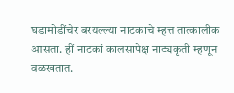घडामोडींचेर बरयल्ल्या नाटकाचे म्हत्त तात्कालीक आसता. हीं नाटकां कालसापेक्ष नाट्यकृती म्हणून वळखतात.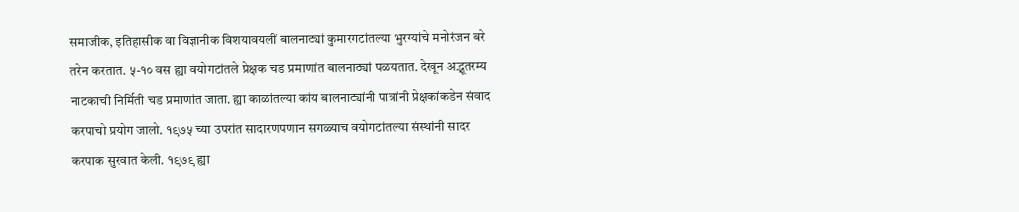समाजीक, इतिहासीक वा विज्ञानीक विशयावयलीं बालनाट्यां कुमारगटांतल्या भुरग्यांचे मनोरंजन बरे तरेन करतात. ५-१० वस ह्या वयोगटांतले प्रेक्षक चड प्रमाणांत बालनाठ्यां पळयतात. देखून अद्भूतरम्य नाटकाची निर्मिती चड प्रमाणांत जाता. ह्या काळांतल्या कांय बालनाट्यांनी पात्रांनी प्रेक्षकांकडेन संवाद करपाचो प्रयोग जालो. १९७५ च्या उपरांत सादारणपणान सगळ्याच वयोगटांतल्या संस्थांनी सादर करपाक सुरवात केली. १९७९ ह्या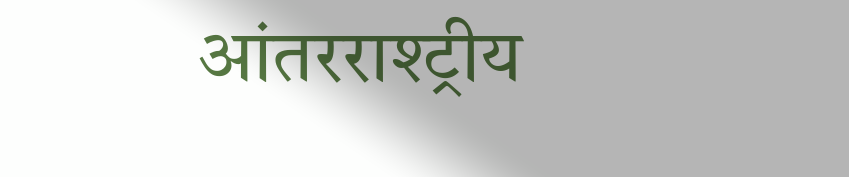आंतरराश्ट्रीय